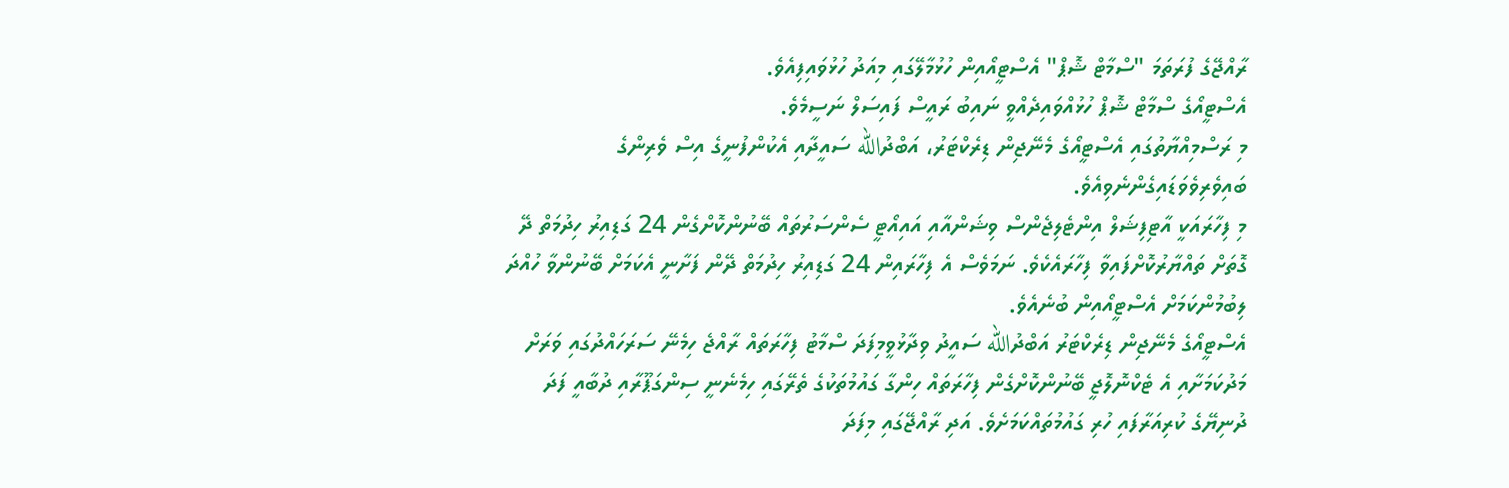ރާއްޖޭގެ ފުރަތަމަ "ސްމާޓް ޝޮޕް" އެސްޓީއޯއިން ހުޅުމާލޭގައި މިއަދު ހުޅުވައިފިއެވެ.
އެސްޓީއޯގެ ސްމާޓް ޝޮޕް ހުޅުއްވައިދެއްވީ ނައިބު ރައީސް ފައިސަލް ނަސީމެވެ.
މި ރަސްމިއްޔާތުގައި އެސްޓީއޯގެ މެނޭޖިން ޑިރެކްޓަރު، އަބްދުالله ސައީދާއި އެކުންފުނީގެ އިސް ވެރިންގެ ބައިވެރިވެވަޑައިގެންނެވިއެވެ.
މި ފިހާރައަކީ އާޓިފިޝަލް އިންޓެލިޖެންސް ވިޝަންއާއި އައިއޯޓީ ސެންސަރުތައް ބޭނުންކޮށްގެން 24 ގަޑިއިރު ހިދުމަތް ދޭ ގޮތަށް ތައްޔާރުކޮށްފައިވާ ފިހާރައެކެވެ. ނަމަވެސް އެ ފިހާރައިން 24 ގަޑިއިރު ހިދުމަތް ދޭން ފަށާނީ އެކަމަށް ބޭނުންވާ ހުއްދަ ލިބުމުންކަމަށް އެސްޓީއޯއިން ބުނެއެވެ.
އެސްޓީއޯގެ މެނޭޖިން ޑިރެކްޓަރު އަބްދުالله ސައީދު ވިދާޅުވީމިފަދަ ސްމާޓު ފިހާރަތައް ރާއްޖެ ހިމެނޭ ސަރަހައްދުގައި ވަރަށް މަދުކަމަށާއި އެ ޓެކްނޮލޮޖީ ބޭނުންކޮށްގެން ފިހާރަތައް ހިންގާ ގައުމުތަކުގެ ތެރޭގައި ހިމެނެނީ ސިންގަޕޫރާއި ދުބާއީ ފަދަ ދުނިޔޭގެ ކުރިއަރާފައި ހުރި ގައުމުތައްކަމަށެވެ. އަދި ރާއްޖޭގައި މިފަދަ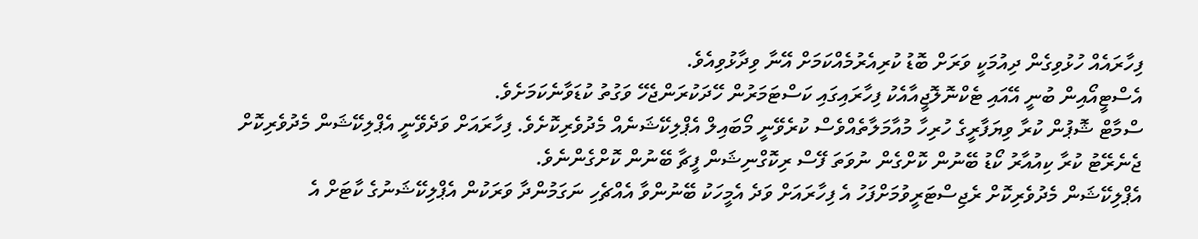ފިހާރައެއް ހުޅުވިގެން ދިއުމަކީ ވަރަށް ބޮޑު ކުރިއެރުމެއްކަމަށް އޭނާ ވިދާޅުވިއެވެ.
އެސްޓީއޯއިން ބުނީ އޭއައި ޓެކްނޮލޮޖީއާއެކު ފިހާރައިގައި ކަސްޓަމަރުން ހޭދަކުރަންޖެހޭ ވަގުތު ކުޑަވާނެކަމަށެވެ.
ސްމާޓް ޝޮޕުން ކުރާ ވިޔަފާރީގެ ހުރިހާ މުއާމަލާތެއްވެސް ކުރެވޭނީ މޯބައިލް އެޕްލިކޭޝަނެއް މެދުވެރިކޮށެވެ. ފިހާރައަށް ވަދެވޭނީ އެޕްލިކޭޝަން މެދުވެރިކޮށް ޖެނެރޭޓު ކުރާ ކިއުއާރު ކޯޑު ބޭނުން ކޮށްގެން ނުވަތަ ފޭސް ރިކޮގްނިޝަން ފީޗާ ބޭނުން ކޮށްގެންނެވެ.
އެޕްލިކޭޝަން މެދުވެރިކޮށް ރެޖިސްޓަރީވުމަށްފަހު އެ ފިހާރައަށް ވަދެ އެމީހަކު ބޭނުންވާ އެއްޗެހި ނަގަމުންދާ ވަރަކުން އެޕްލިކޭޝަނުގެ ކާޓަށް އެ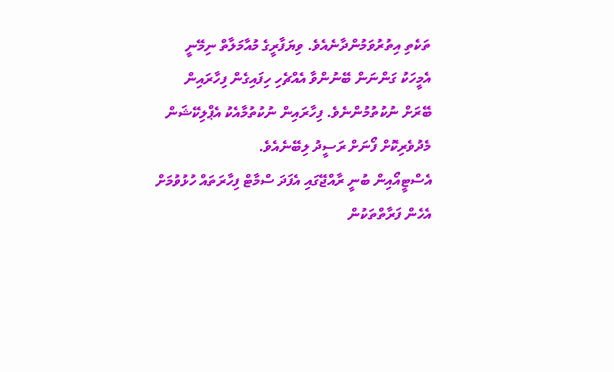ތަކެތި އިތުރުވަމުންދާނެއެވެ. ވިޔަފާރީގެ މުއާމަލާތް ނިމޭނީ އެމީހަކު ގަންނަން ބޭނުންވާ އެއްޗެހި ހިފައިގެން ފިހާރައިން ބޭރަށް ނުކުތުމުންނެވެ. ފިހާރައިން ނުކުތުމާއެކު އެޕްލިކޭޝަން މެދުވެރިކޮށް ފޯނަށް ރަސީދު ލިބޭނެއެވެ.
އެސްޓީއޯއިން ބުނީ ރާއްޖޭގައި އެފަދަ ސްމާޓް ފިހާރަތައް ހުޅުވުމަށް އެހެން ފަރާތްތަކުން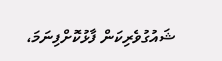ޝައުގުވެރިކަން ފާޅުކޮށްފިނަމަ،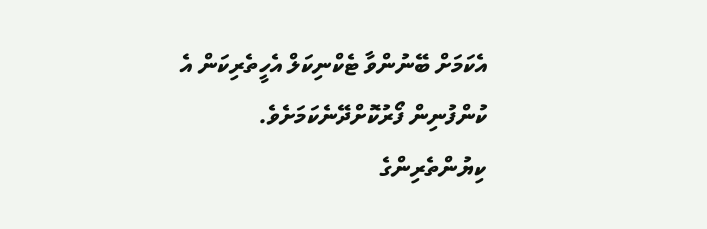އެކަމަށް ބޭނުންވާ ޓެކްނިކަލް އެހީތެރިކަން އެ ކުންފުނިން ފޯރުކޮށްދޭނެކަމަށެވެ.
ކިޔުންތެރިންގެ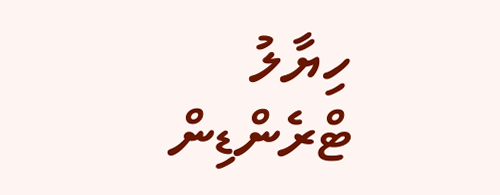ހިޔާލު
ޓްރެންޑިން